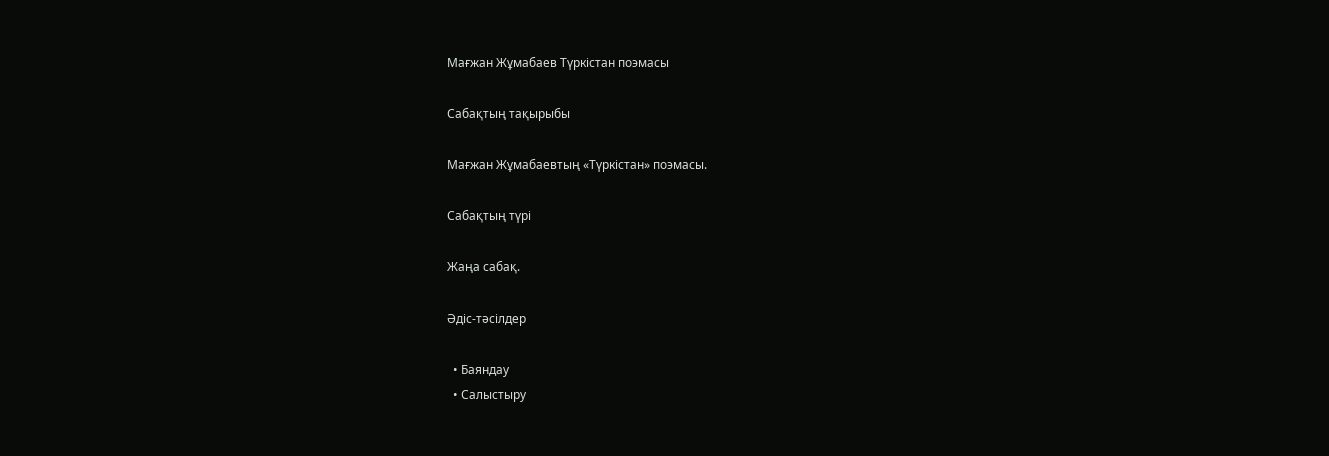Мағжан Жұмабаев Түркістан поэмасы

Сабақтың тақырыбы

Мағжан Жұмабаевтың «Түркістан» поэмасы.

Сабақтың түрі

Жаңа сабақ.

Әдіс-тәсілдер

  • Баяндау
  • Салыстыру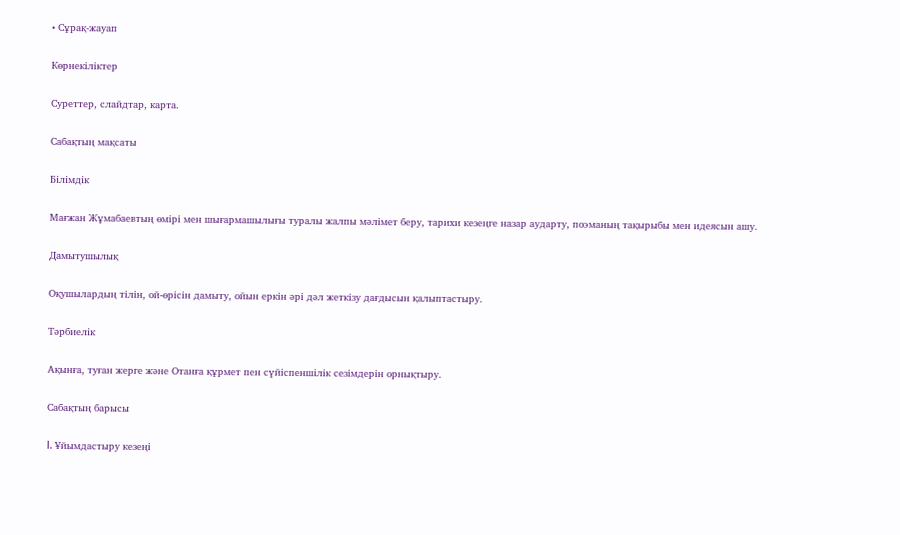• Сұрақ-жауап

Көрнекіліктер

Суреттер, слайдтар, карта.

Сабақтың мақсаты

Білімдік

Мағжан Жұмабаевтың өмірі мен шығармашылығы туралы жалпы мәлімет беру, тарихи кезеңге назар аударту, поэманың тақырыбы мен идеясын ашу.

Дамытушылық

Оқушылардың тілін, ой-өрісін дамыту, ойын еркін әрі дәл жеткізу дағдысын қалыптастыру.

Тәрбиелік

Ақынға, туған жерге және Отанға құрмет пен сүйіспеншілік сезімдерін орнықтыру.

Сабақтың барысы

I. Ұйымдастыру кезеңі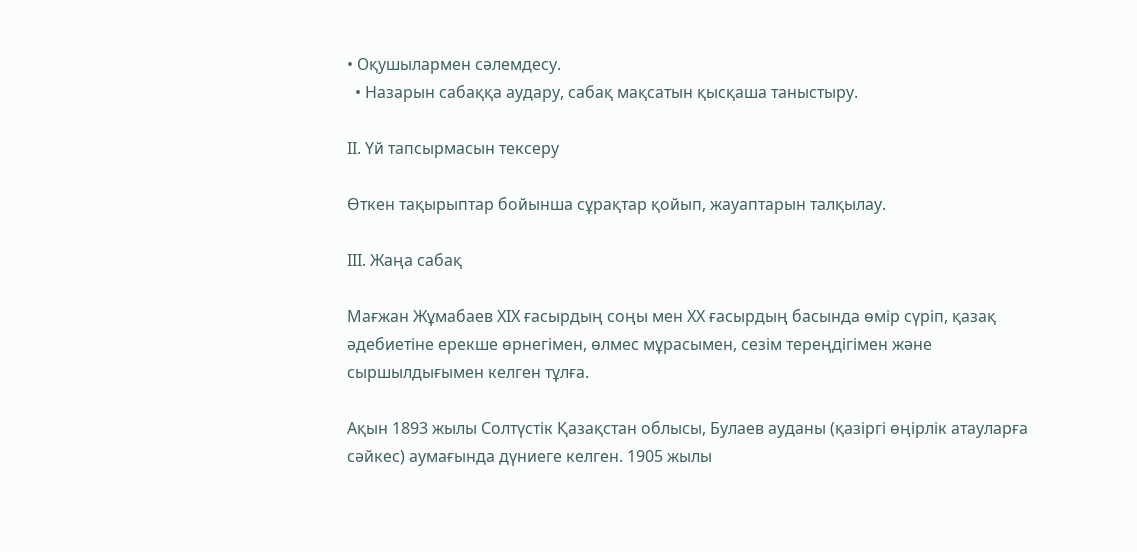• Оқушылармен сәлемдесу.
  • Назарын сабаққа аудару, сабақ мақсатын қысқаша таныстыру.

II. Үй тапсырмасын тексеру

Өткен тақырыптар бойынша сұрақтар қойып, жауаптарын талқылау.

III. Жаңа сабақ

Мағжан Жұмабаев XIX ғасырдың соңы мен XX ғасырдың басында өмір сүріп, қазақ әдебиетіне ерекше өрнегімен, өлмес мұрасымен, сезім тереңдігімен және сыршылдығымен келген тұлға.

Ақын 1893 жылы Солтүстік Қазақстан облысы, Булаев ауданы (қазіргі өңірлік атауларға сәйкес) аумағында дүниеге келген. 1905 жылы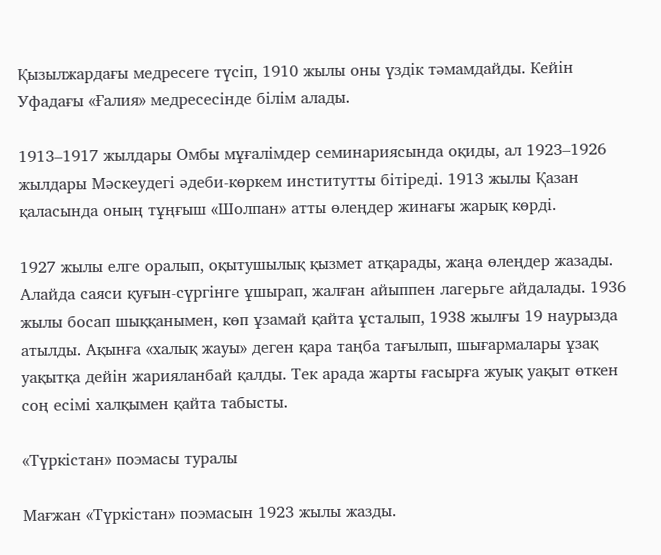Қызылжардағы медресеге түсіп, 1910 жылы оны үздік тәмамдайды. Кейін Уфадағы «Ғалия» медресесінде білім алады.

1913–1917 жылдары Омбы мұғалімдер семинариясында оқиды, ал 1923–1926 жылдары Мәскеудегі әдеби-көркем институтты бітіреді. 1913 жылы Қазан қаласында оның тұңғыш «Шолпан» атты өлеңдер жинағы жарық көрді.

1927 жылы елге оралып, оқытушылық қызмет атқарады, жаңа өлеңдер жазады. Алайда саяси қуғын-сүргінге ұшырап, жалған айыппен лагерьге айдалады. 1936 жылы босап шыққанымен, көп ұзамай қайта ұсталып, 1938 жылғы 19 наурызда атылды. Ақынға «халық жауы» деген қара таңба тағылып, шығармалары ұзақ уақытқа дейін жарияланбай қалды. Тек арада жарты ғасырға жуық уақыт өткен соң есімі халқымен қайта табысты.

«Түркістан» поэмасы туралы

Мағжан «Түркістан» поэмасын 1923 жылы жазды.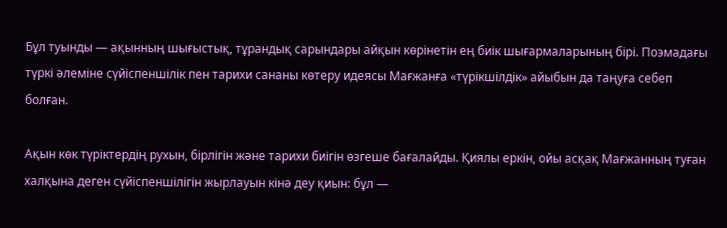Бұл туынды — ақынның шығыстық, тұрандық сарындары айқын көрінетін ең биік шығармаларының бірі. Поэмадағы түркі әлеміне сүйіспеншілік пен тарихи сананы көтеру идеясы Мағжанға «түрікшілдік» айыбын да таңуға себеп болған.

Ақын көк түріктердің рухын, бірлігін және тарихи биігін өзгеше бағалайды. Қиялы еркін, ойы асқақ Мағжанның туған халқына деген сүйіспеншілігін жырлауын кінә деу қиын: бұл —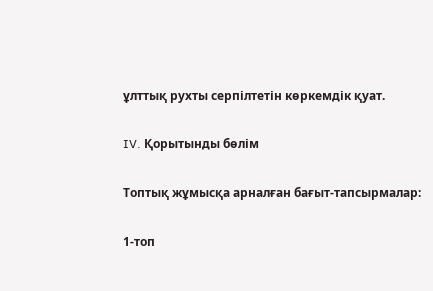ұлттық рухты серпілтетін көркемдік қуат.

IV. Қорытынды бөлім

Топтық жұмысқа арналған бағыт-тапсырмалар:

1-топ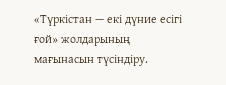«Түркістан — екі дүние есігі ғой» жолдарының мағынасын түсіндіру.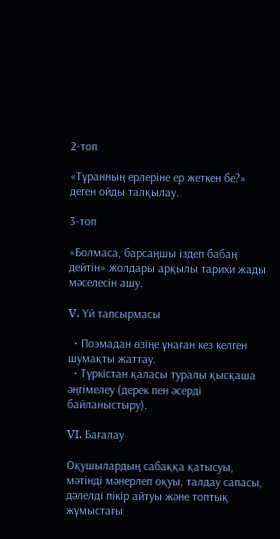2-топ

«Тұранның ерлеріне ер жеткен бе?» деген ойды талқылау.

3-топ

«Болмаса, барсаңшы іздеп бабаң дейтін» жолдары арқылы тарихи жады мәселесін ашу.

V. Үй тапсырмасы

  • Поэмадан өзіңе ұнаған кез келген шумақты жаттау.
  • Түркістан қаласы туралы қысқаша әңгімелеу (дерек пен әсерді байланыстыру).

VI. Бағалау

Оқушылардың сабаққа қатысуы, мәтінді мәнерлеп оқуы, талдау сапасы, дәлелді пікір айтуы және топтық жұмыстағы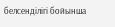белсенділігі бойынша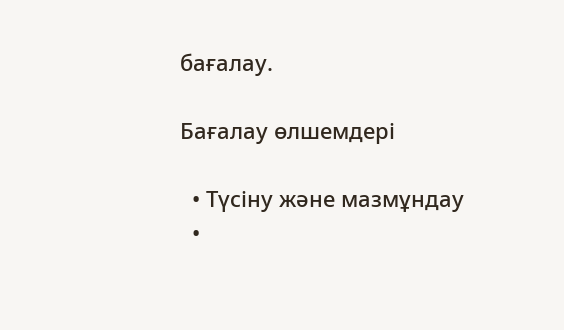бағалау.

Бағалау өлшемдері

  • Түсіну және мазмұндау
  •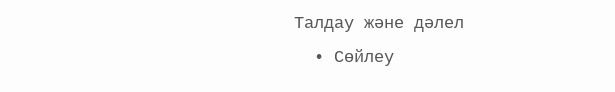Талдау және дәлел
  • Сөйлеу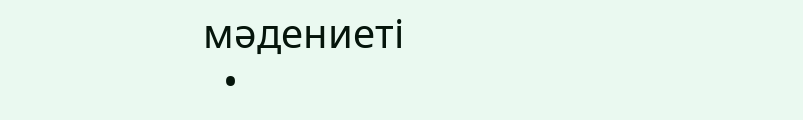мәдениеті
  •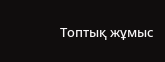Топтық жұмыс